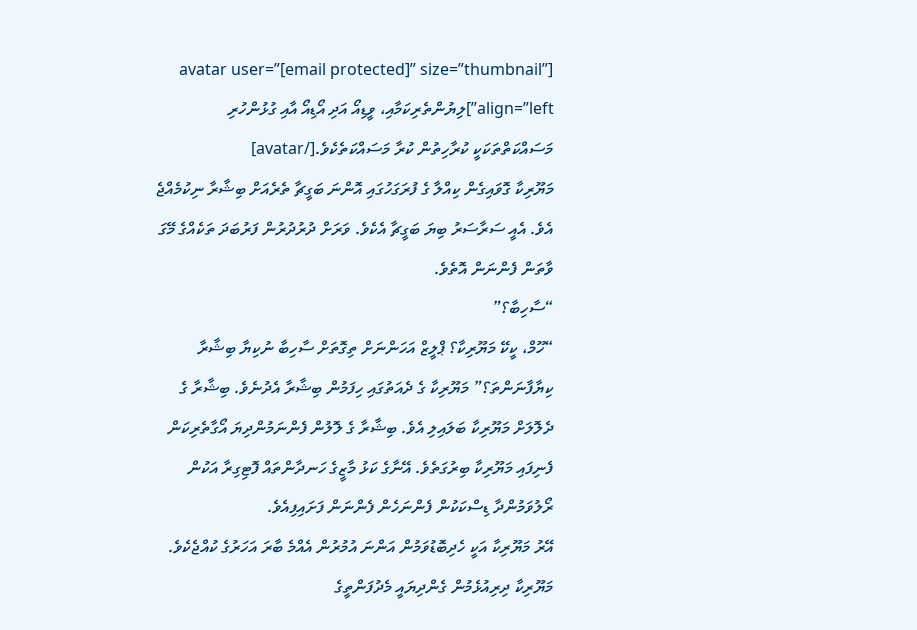[avatar user=”[email protected]” size=”thumbnail” align=”left”]ލިޔުންތެރިކަމާއި، ވީޑިއޯ އަދި އޯޑިއޯ އާއި ގުޅުންހުރި މަސައްކަތްތަކަކީ ކުރާހިތުން ކުރާ މަސައްކަތެކެވެ.[/avatar]
މަޔޫރިކާ ގޮވައިގެން ކިއްލާ ގެ ފުރަގަހުގައި އޮންނަ ބަގީޗާ ތެރެއަށް ބިޝާރާ ނިކުމެއްޖެ އެވެ. އެއީ ސަރާސަރު ބިޔަ ބަގީޗާ އެކެވެ. ވަރަށް ދުރުދުރުން ފަރުބަދަ ތަކެއްގެ މޭގަ ވާތަން ފެންނަން އޮތެވެ.
“ސާހިބާ؟”
“ހޫމް، ކީކޭ މަޔޫރިކާ؟ ޕްލީޒް އަހަންނަށް ތިގޮތަށް ސާހިބާ ނުކިޔާ ބިޝާރާ ކިޔާފާނަންތަ؟” މަޔޫރިކާ ގެ ދެއަތުގައި ހިފަމުން ބިޝާރާ އެދުނެވެ. ބިޝާރާ ގެ ދެލޮލަށް މަޔޫރިކާ ބަލައިލި އެވެ. ބިޝާރާ ގެ ލޮލުން ފެންނަމުންދިޔަ އޯގާތެރިކަން ފެނިފައި މަޔޫރިކާ ބިރުގަތެވެ. އޭނާގެ ކަޅު މާޒީގެ ހަނދާންތައް ފޮޓިގިރާ އަކުން ރޯލުވަމުންދާ ޑިސްކަކުން ފެންނަހެން ފެންނަން ފަށައިފިއެވެ.
އޭރު މަޔޫރިކާ އަކީ ހެދިބޮޑުވަމުން އަންނަ އުމުރުން އެއްމެ ބާރަ އަހަރުގެ ކުއްޖެކެވެ. މަޔޫރިކާ ދިރިއުޅެމުން ގެންދިޔައީ މެދުފަންތީގެ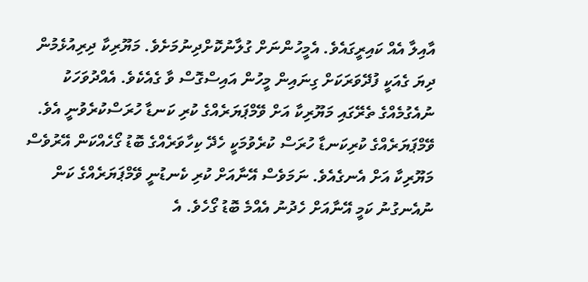އާއިލާ އެއް ކައިރީގައެވެ. އެމީހުންނަށް ގުލާނުކޮށްދިނުމަށެވެ. މަޔޫރިކާ ދިރިއުޅެމުން ދިޔަ ގެއަކީ ފުދޭވަރަކަށް ގިނައިން މީހުން އައިސްގޮސް ވާ ގެއެކެވެ. އެއްދުވަހަކު ނުއެގުމެއްގެ ތެރޭގައި މަޔޫރިކާ އަށް ވޭމްޕަޔަރެއްގެ ކުރި ކަނޑާ ހުރަސްކުރެވުނީ އެވެ. ވޭމްޕަޔަރެއްގެ ކުރިކަނޑާ ހުރަސް ކުރެވުމަކީ ހެދޭ ކިހާވަރެއްގެ ބޮޑު ގޯހެއްކަން އޭރުވެސް މަޔޫރިކާ އަށް އެނގެއެވެ. ނަމަވެސް އޭނާއަށް ކުރި ކެނޑުނީ ވޭމްޕަޔަރެއްގެ ކަން ނުއެނގުނު ކަމީ އޭނާއަށް ހެދުނު އެއްމެ ބޮޑު ގޯހެވެ. އެ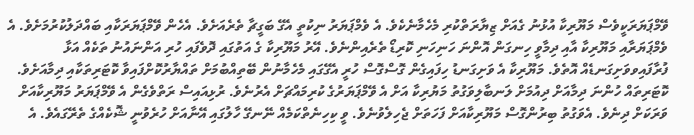ވޭމްޕަޔަރަކީވެސް މަޔޫރިކާ އުޅުނު ގެއަށް ޒިޔާރަތްކުރި މެހެމާނެކެވެ. އެ ވެމްޕަޔަރު ނިކުތީ އެގޭ ބަގީޗާ ތެރެއަށެވެ. އެހެން ވޭމްޕަޔަރަކާއި ބައްދަލުކުރުމަށެވެ. އެ ވެމްޕަޔަރާއި މަޔޫރިކާ އާއި ދިމާވީ ހިނގަން އޮންނަ ހަނިހަނި ކޮރިޑޯ ތެރެއިންނެވެ. އޭރު މަޔޫރިކާ ގެ އަތުގައި ދޮވެފައި ހުރި އަންނައުނު ތަކެއް އަޅާ ފުރާފައިވވަށިގަނޑެއް އޮތެވެ. މަޔޫރިކާ އެ ވަށިގަނޑު ހިފައިގެން ގޮސްގޮސް ހުރީ އެގޭގައި މެހެމާނުން ބޭތިއްބުމަށް ތައްޔާރުކޮށްފައިވާ ކޮޓަރިތަކާއި ދިމާއަށެވެ. ކޮޓަރިތައް ހުންނަ ދިމާއަށް ދިއުމަށް ލަނބާލިވަގުތު މަޔުރިކާ އަށް އެ ވޭމްޕަޔަރުގެ ކުރިމައްޗަށް އެރުނެވެ. ރުޅިއައިސް ރަތްވެގެން އެ ވޭމްޕަޔަރު މަޔޫރިކާއަށް ވަރަކަށް ދިނެވެ. އެވަގުތު ބިރުންގޮސް މަޔޫރިކާއަށް ފަހަތަށް ޖެހިލެވުނެވެ. ވީ ކިހިނެތްކަމެއް ނޭނގޭ ހާލުގައި އޭނާއަށް ހުރެވުނީ ޝޮކެއްގެ ތެރޭގައެވެ. އެ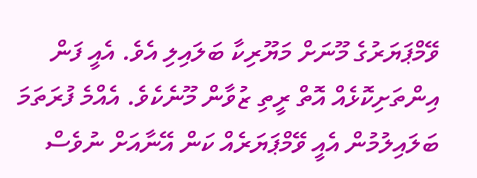ވޭމްޕަޔަރުގެ މޫނަށް މަޔޫރިކާ ބަލައިލި އެވެ. އެއީ ފަން އިންތަށިކޮޅެއް އޮތް ރީތި ޒުވާން މޫނެކެވެ. އެއްމެ ފުރަތަމަ ބަލައިލުމުން އެއީ ވޭމްޕަޔަރެއް ކަން އޭނާއަށް ނުވެސް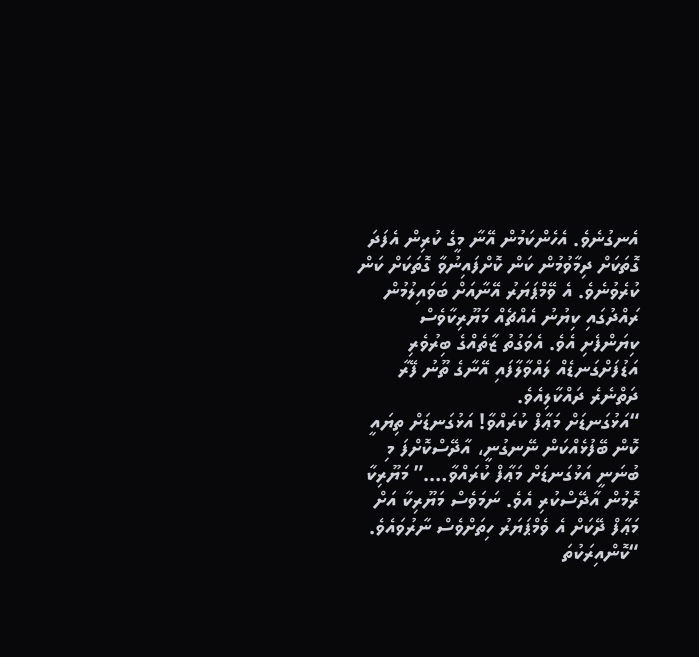އެނގުނެވެ. އެހެންކަމުން އޭނާ މީގެ ކުރިން އެފަދަ ގޮތަކަށް ދިމާވުމުން ކަން ކޮށްފައިނުވާ ގޮތަކަށް ކަން ކުރެވުނެވެ. އެ ވޭމްޕަޔަރު އޭނާއަށް ބަވައިލުމުން ރައްދުގައި ކިޔުނު އެއްޗެއް މަޔޫރިކާވެސް ކިޔަންފެށި އެވެ. އެވަގުތު ޒާތެއްގެ ބިރުވެރި އަޑުފަށްގަނޑެއް ލައްވާލާފައި އޭނާގެ ތޫނު ފޭރާ ދަތްނެރެ ދައްކާލިއެވެ.
“އަޅުގަނޑަށް މަޢާފް ކުރައްވާ! އަޅުގަނޑަށް ތިޔައީ ކޮން ބޭފުޅެއްކަން ނޭނގުނީ، އާދޭސްކޮށްފަ މި ބުނަނީ އަޅުގަނޑަށް މަޢާފް ކުރައްވާ….” މަޔޫރިކާ ރޮމުން އާދޭސްކުރި އެވެ. ނަމަވެސް މަޔޫރިކާ އަށް މަޢާފް ދޭކަށް އެ ވެމްޕަޔަރު ހިތަށްވެސް ނާރުވައެވެ.
“ކޮންއިރަކުތަ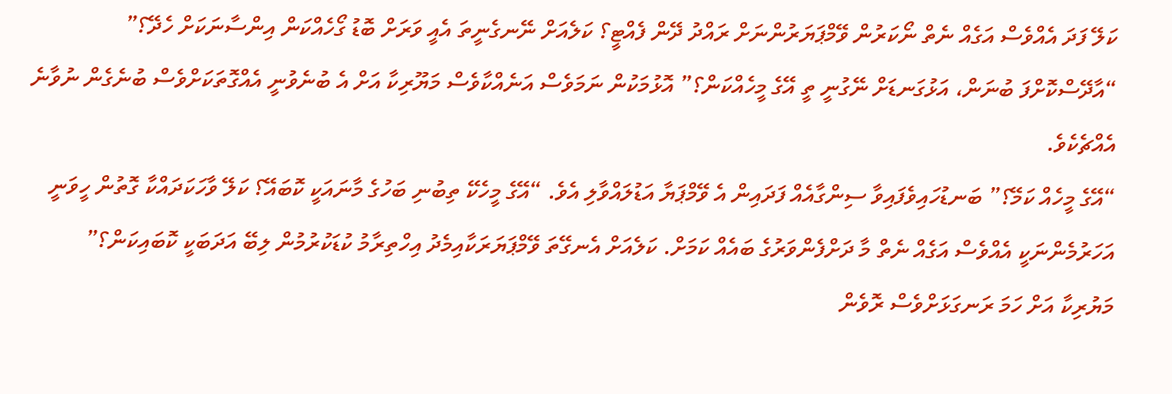ކަލޭ ފަދަ އެއްވެސް އަގެއް ނެތް ނޯކަރުން ވޭމްޕަޔަރުންނަށް ރައްދު ދޭން ފެއްޓީ؟ ކަލެއަށް ނޭނގެނީތަ އެއީ ވަރަށް ބޮޑު ގޯހެއްކަން އިންސާނަކަށް ހެދޭ؟”
“އާދޭސްކޮށްފަ ބުނަން، އަޅުގަނޑަށް ނޭގުނީ ތީ އޭގެ މީހެއްކަން؟” އޮޅުމަކުން ނަމަވެސް އަނެއްކާވެސް މަޔޫރިކާ އަށް އެ ބުނެވުނީ އެއްގޮތަކަށްވެސް ބުނެގެން ނުވާނެ އެއްޗެކެވެ.
“އޭގެ މީހެއް ކަމޭ؟” ބަނޑުހައިވެފައިވާ ސިންގާއެއް ފަދައިން އެ ވޭމްޕަޔާ އަޑުލައްވާލި އެވެ. “އޭގެ މީހެކޭ ތިބުނި ބަހުގެ މާނައަކީ ކޮބައޭ؟ ކަލޭ ވާހަކަދައްކާ ގޮތުން ހީވަނީ އަހަރުމެންނަކީ އެއްވެސް އަގެއް ނެތް މާ ދަށްފެންވަރުގެ ބައެއް ކަމަށް. ކަލެއަށް އެނގޭތަ ވޭމްޕަޔަރަކާއިމެދު އިހްތިރާމު ކުޑަކުރުމުން ލިބޭ އަދަބަކީ ކޮބައިކަން؟”
މަޔުރިކާ އަށް ހަމަ ރަނގަޅަށްވެސް ރޮވެން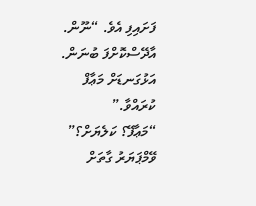ފަށައިފި އެވެ. “ނޫން. އާދޭސްކޮށްފަ ބުނަން. އަޅުގަނޑަށް މަޢާފް ކުރައްވާ.”
“މަޢާފޭ؟ ކަލެޔަށް؟” ވޭމްޕަޔަރު ގާތަށް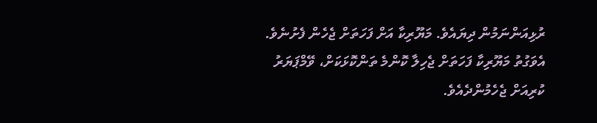ރުޅިއަންނަމުން ދިޔައެވެ. މަޔޫރިކާ އަށް ފަހަތަށް ޖެހެން ފެށުނެވެ. އެވަގުތު މަޔޫރިކާ ފަހަތަށް ޖެހިލާ ކޮންމެ ތަންކޮޅަކަށް، ވޭމްޕަޔަރު ކުރިއަށް ޖެހެމުންދެއެވެ.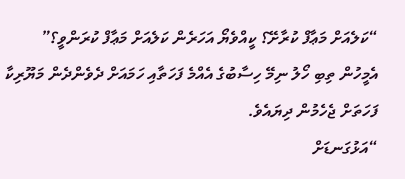“ކަލެއަށް މަޢާފް ކުރާށޭ؟ ކީއްވެޔޯ އަހަރެން ކަލެއަށް މަޢާފް ކުރަންވީ؟” އެމީހުން ތިބި ހޯލު ނިމޭ ހިސާބުގެ އެއްމެ ފަހަތާއި ހަމައަށް ދެވެންދެން މަޔޫރިކާ ފަހަތަށް ޖެހެމުން ދިޔައެވެ.
“އަޅުގަނޑަށް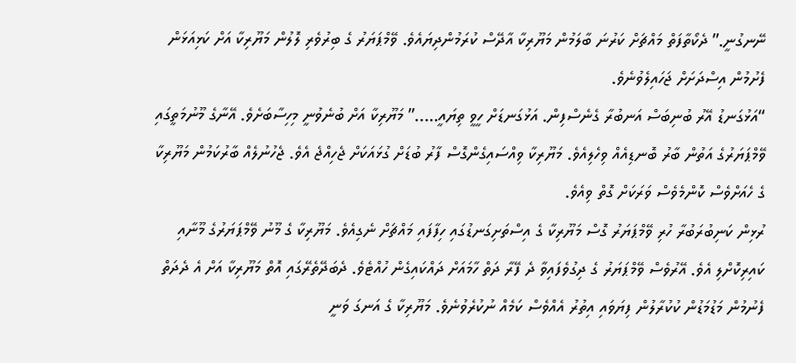ނޭނގުނީ.” ދެކޯތާފަތް މައްޗަށް ކަރުނަ ބާލަމުން މަޔޫރިކާ އާދޭސް ކުރަމުންދިޔައެވެ. ވޭމްޕަޔަރު ގެ ބިރުވެރި ލޮލުން މަޔޫރިކާ އަށް ކަޅިއަޅަން ފެށުމުން އިސްދަށަށް ޖަހައިލެވުނެވެ.
“އަޅުގަނޑު އޭރު ބުނިބަސް އަނބުރާ ގެނެސްފިން. އަޅުގަނޑަށް ހީވީ ތިޔައީ…..” މަޔޫރިކާ އަށް ބުނެވުނީ މިހިސާބަށެވެ. އޭނާގެ މޫނުމަތީގައި ވޭމްޕަޔަރުގެ އަތުން ބާރު ބޮނޑިއެއް ވިހެލިއެވެ. މަޔޫރިކާ ވިއްސައިގެންގޮސް ފާރު ބުޑަށް ގުޅައަކަށް ޖެހިއްޖެ އެވެ. ޖެހުނުލެއް ބާރުކަމުން މަޔޫރިކާ ގެ ހެއަށްވެސް ކޮންމެވެސް ވަރަކަށް ގޮތް ވިއެވެ.
ރުޅިން ކަނިބުރަބުރާ ހުރި ވޭމްޕަޔަރު ގޮސް މަޔޫރިކާ ގެ އިސްތަށިގަނޑުގައި ހިފާފައި މައްޗަށް ނެގިއެވެ. މަޔޫރިކާ ގެ މޫނު ވޭމްޕަޔަރުގެ މޫނާއި ކައިރިކޮށްލި އެވެ. އޭރުވެސް ވޭމްޕަޔަރު ގެ ދިގުވެފައިވާ ދެ ފޭރާ ދަތް ހާމައަށް ދައްކައިގެން ހުއްޓެވެ. ދެބަދޭތެރޭގައި އޮތް މަޔޫރިކާ އަށް އެ ދެދަތް ފެނުމުން މަޑުމަޑުން ކުކުރާލުން ފިޔަވައި އިތުރު އެއްވެސް ކަމެއް ނުކުރެވުނެވެ. މަޔޫރިކާ ގެ އަނގަ ވަނީ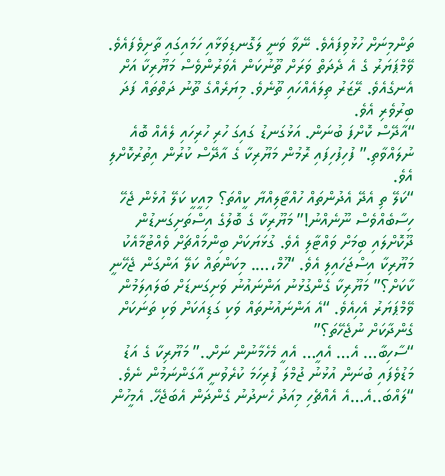ތަންމިނަށް ހުޅުވިފައެވެ. ނޭވާ ވަނީ ލަގޮނޑިވަޅާއި ހަމައިގައި ތާށިވެފައެވެ. ވޭމްޕަޔަރު ގެ އެ ދެދަތް ވަރަށް ތޫނުކަން އެވަރުންވެސް މަޔޫރިކާ އަށް އެނގެއެވެ. ރޭޒަރު ތިލައެއްހައި ތޫނެވެ. މިޔަރެއްގެ ތޫނު ދަތްތައް ފަދަ ބިރުވެރި އެވެ.
“އާދޭސް ކޮށްފަ ބުނަން. އަޅުގަނޑު ގައިގަ ހުރި ހުރިހައި ލެއެއް ބޮއެ ނުލައްވާތި.” ފުހިފުހިފައި ރޮމުން މަޔޫރިކާ ގެ އާދޭސް ކުރުން އިތުރުކޮށްލި އެވެ.
“ކަލޭ ތި އެދޭ އެދުންތައް ހުއްޓާލިއްޔާ ކީއްތަ؟ މިއީކީ ކަލޭ އުޅެން ޖެހޭ ހިސާބެއްވެސް ނޫނެއްނު!” މަޔޫރިކާ ގެ ބޮލުގެ އިސްތަށިގަނޑުން ދޫކޮށްލައި ބިމަށް ވައްޓާލި އެވެ. ގުޅަޔަކަށް ބިންމައްޗަށް ވެއްޓުމާއެކު މަޔޫރިކާ އިސްޖަހައިލި އެވެ. “ހޫމް،…. މިކަންތައް ކަލޭ އަންގަން ޖެހޭނީ ކާކަށް؟” މަޔޫރިކާ ގެންގުޅުނު އަންނައުނު ވަށިގަނޑަށް ބަލައިލަމުން ވޭމްޕަޔަރު އެހިއެވެ. “އެ އަންނައުނުތައް ވަކި ގަޑިއަކަށް ވަކި ތަނަކަށް ގެންދާކަށް ނުޖެހޭތަ؟”
“ސާހިބާ… އެ… އެއީ… އެއީ މެހެމާނުން ނަށް..” މަޔޫރިކާ ގެ އަޑު މަޑުވެފައި ބުނަން އުޅުނު ޖުމްލަ ފުރިހަމަ ކުރެވުނީ އާގަންނަމުން ނެވެ. “ލައްބަ..އެ…އެ އެއްޗެހި މިއަދު ހެނދުނު ގެންދަން އެބަޖެހޭ. އެމީހުން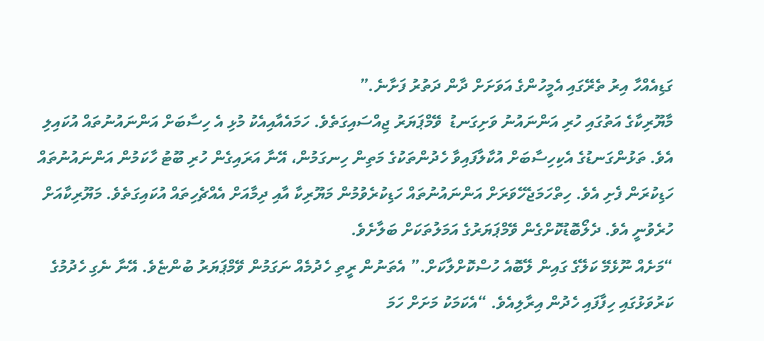ގަޑިއެއްހާ އިރު ތެރޭގައި އެމީހުންގެ އަވަށަށް ދާން ދަތުރު ފަށާނެ.”
މާޔޫރިކާގެ އަތުގައި ހުރި އަންނައުނު ވަށިގަނޑު  ވޭމްޕަޔަރު ޖިއްސައިގަތެވެ. ހަމައެއާއިއެކު މުޅި އެ ހިސާބަށް އަންނައުނުތައް އުކައިލި އެވެ. ތަޅުންގަނޑުގެ އެކިހިސާބަށް އުކާލާފައިވާ ހެދުންތަކުގެ މަތިން ހިނގަމުން، އޭނާ އަރައިގެން ހުރި ބޫޓު ހާކަމުން އަންނައުނުތައް ހަޑިކުރަން ފެށި އެވެ. ހިތްހަމަޖެހޭވަރަށް އަންނައުނުތައް ހަޑިކުރެވުމުން މަޔޫރިކާ އާއި ދިމާއަށް އެއްޗެހިތައް އުކައިގަތެވެ. މަޔޫރިކާއަށް ހުރެވުނީ އެވެ. ދެލޯބޮޑުކޮށްގެން ވޭމްޕަޔަރުގެ އަމަލުތަކަށް ބަލާށެވެ.
“މަށެއް ނޫޅެމޭ ކަލޭގެ ގައިން ލޭބޮއެ ހުސްކޮށްލާކަށް.” އެތަނުން ރީތި ހެދުމެއް ނަގަމުން ވޭމްޕަޔަރު ބުންޏެވެ. އޭނާ ނެގި ހެދުމުގެ ކަރުވަޅުގައި ހިފާފައި ހެދުން އިރާލިއެވެ. “އެކަމަކު މަށަށް ހަމަ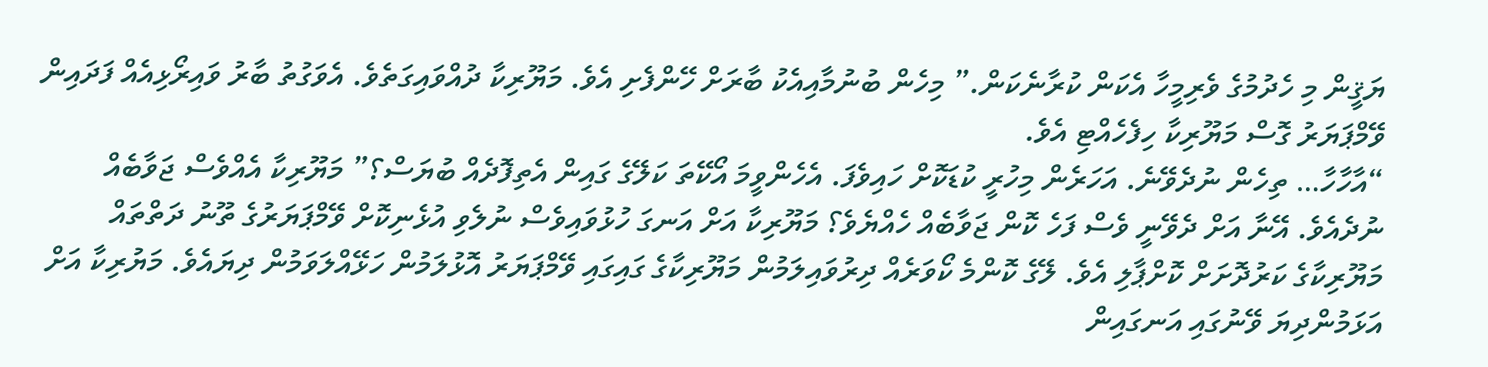ޔަޤީން މި ހެދުމުގެ ވެރިމީހާ އެކަން ކުރާނެކަން.” މިހެން ބުނުމާއިއެކު ބާރަށް ހޭންފެށި އެވެ. މަޔޫރިކާ ދުއްވައިގަތެވެ. އެވަގުތު ބާރު ވައިރޯޅިއެއް ފަދައިން ވޭމްޕަޔަރު ގޮސް މަޔޫރިކާ ހިފެހެއްޓި އެވެ.
“އާހާހާ… ތިހެން ނުދެވޭނެ. އަހަރެން މިހުރީ ކުޑަކޮށް ހައިވެފަ. އެހެންވީމަ އޯކޭތަ ކަލޭގެ ގައިން އެތިފޮދެއް ބުޔަސް؟” މަޔޫރިކާ އެއްވެސް ޖަވާބެއް ނުދެއެވެ. އޭނާ އަށް ދެވޭނީ ވެސް ފަހެ ކޮން ޖަވާބެއް ހެއްޔެވެ؟ މަޔޫރިކާ އަށް އަނގަ ހުޅުވައިވެސް ނުލެވި އުޅެނިކޮށް ވޭމްޕަޔަރުގެ ތޫނު ދަތްތައް މަޔޫރިކާގެ ކަރުދޮށަށް ކޮށްޕާލި އެވެ. ލޭގެ ކޮންމެ ކޯވަރެއް ދިރުވައިލަމުން މަޔޫރިކާގެ ގައިގައި ވޭމްޕަޔަރު އޮޅުލަމުން ހަޅޭއްލަވަމުން ދިޔައެވެ. މަޔުރިކާ އަށް އަޅަމުންދިޔަ ވޭނުގައި އަނގައިން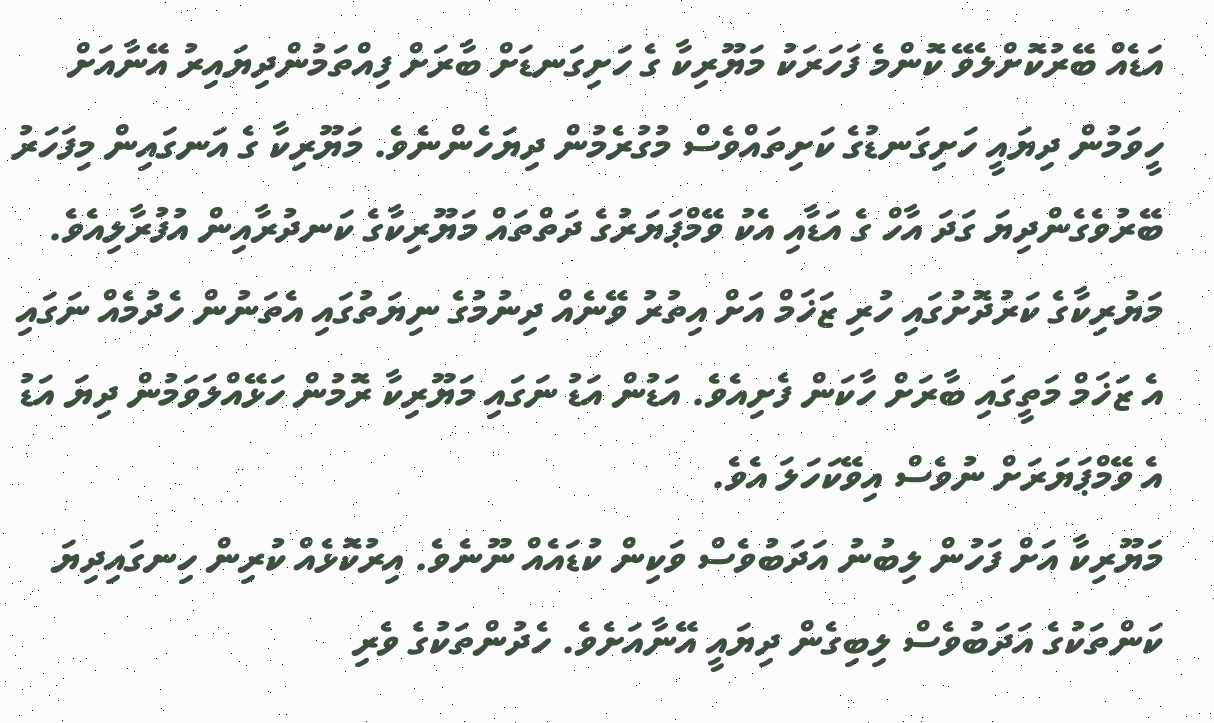އަޑެއް ބޭރުކޮށްލެވޭ ކޮންމެ ފަހަރަކު މަޔޫރިކާ ގެ ހަށިގަނޑަށް ބާރަށް ފިއްތަމުންދިޔައިރު އޭނާއަށް ހީވަމުން ދިޔައީ ހަށިގަނޑުގެ ކަށިތައްވެސް މުގުރެމުން ދިޔަހެންނެވެ. މަޔޫރިކާ ގެ އަނގައިން މިފަހަރު ބޭރުވެގެންދިޔަ ގަދަ އާހް ގެ އަޑާއި އެކު ވޭމްޕަޔަރުގެ ދަތްތައް މަޔޫރިކާގެ ކަނދުރާއިން އުފުރާލިއެވެ. މަޔުރިކާގެ ކަރުދޮށުގައި ހުރި ޒަޚަމް އަށް އިތުރު ވޭނެއް ދިނުމުގެ ނިޔަތުގައި އެތަނުން ހެދުމެއް ނަގައި އެ ޒަޚަމް މަތީގައި ބާރަށް ހާކަން ފެށިއެވެ. އަޑުން އަޑު ނަގައި މަޔޫރިކާ ރޮމުން ހަޅޭއްލަވަމުން ދިޔަ އަޑު އެ ވޭމްޕަޔަރަށް ނުވެސް އިވޭކަހަލަ އެވެ.
މަޔޫރިކާ އަށް ފަހުން ލިބުނު އަދަބުވެސް ވަކިން ކުޑައެއް ނޫނެވެ. އިރުކޮޅެއް ކުރިން ހިނގައިދިޔަ ކަންތަކުގެ އަދަބުވެސް ލިބިގެން ދިޔައީ އޭނާއަށެވެ. ހެދުންތަކުގެ ވެރި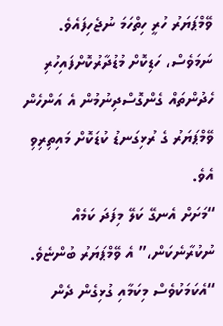ވޭމްޕަޔަރު ހުރީ ހިތްހަމަ ނުޖެހިފައެވެ. ނަމަވެސް، ހަޑިކޮށް މުޑުދާރުކޮށްފައިހުރި ހެދުންތައް ގެންގޮސްދިނުމުން އެ އަންހެން ވޭމްޕަޔަރު ގެ ރުޅިގަނޑު ކުޑަކޮށް މައިތިރިވި އެވެ.
“މަށަށް އެނގޭ ކަލޭ މިފަދަ ކަމެއް ނުކުރާނެކަން،” އެ ވޭމްޕަޔަރު ބުންޏެވެ. “އެކަމަކުވެސް މިކަމާއި ގުޅިގެން ދެން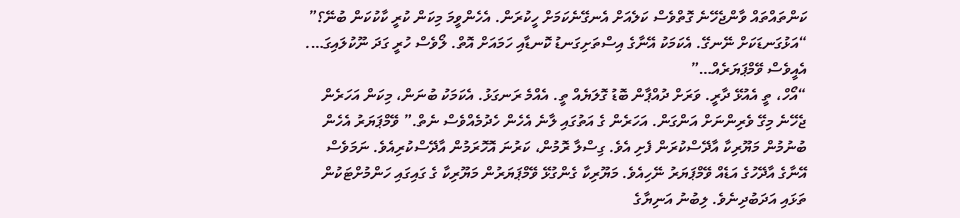ކަންތައްތައް ވާންޖެހޭނެ ގޮތްވެސް ކަލެއަށް އެނގޭނެކަމަށް ހީކުރަން. އެހެންވީމަ މިކަން ކުރީ ކާކުކަން ބުނޭ؟”
“އަޅުގަނޑަކަށް ނޭނގޭ. އެކަމަކު އޭނާގެ އިސްތަށިގަނޑު ކޮނޑާއި ހަމައަށް އޮތް. ލޯވެސް ހުރީ ގަދަ ނޫކުލައިގަ…. އެއީވެސް ވޭމްޕަޔަރެއް…”
“އޯހް، ތީ އެއުޅޭ ދާރީ. ވަރަށް ދުއްޕާން ބޮޑު ގޮލަޔެއް ތީ. އެއްމެ ރަނގަޅު. އެކަމަކު ބުނަން، މިކަން އަހަރެން ޖެހޭނެ މިގޭ ވެރިންނަށް އަންގަން. އަހަރެން ގެ އަތުގައި ލާނެ އެހެން ހެދުމެއްވެސް ނެތް.” ވޭމްޕަޔަރު އެހެން ބުނުމުން މަޔޫރިކާ އާދޭސްކުރަން ފެށި އެވެ. ގިސްލާ ރޮމުން، ކަރުނަ އޮހޮރަމުން އާދޭސްކުރިއެވެ. ނަމަވެސް އޭނާގެ އާދޭހުގެ އަޑެއް ވޭމްޕަޔަރު ނޭހިއެވެ. މަޔޫރިކާ ގެންގުޅޭ ވޭމްޕަޔަރުން މަޔޫރިކާ ގެ ގައިގައި ހަންމުށްޓަކުން ތަޅައި އަދަބުދިނެވެ. ލިބުނު އަނިޔާގެ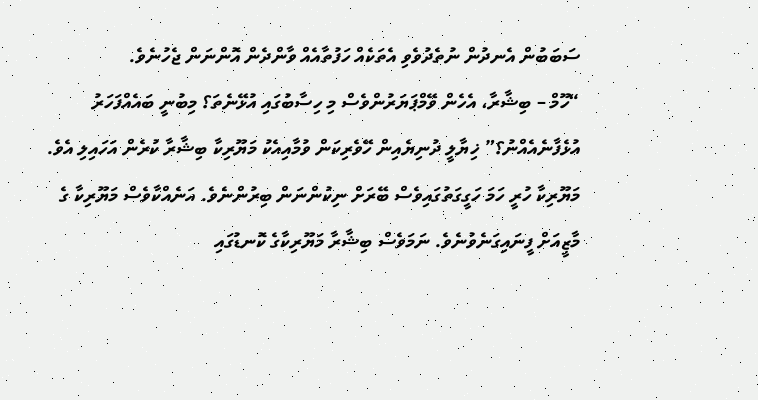ސަބަބުން އެނދުން ނުތެދުވެވި އެތަކެއް ހަފުތާއެއް ވާންދެން އޮންނަން ޖެހުނެވެ.
“ހޫމް – ބިޝާރާ، އެހެން ވޭމްޕަޔަރުންވެސް މި ހިސާބުގައި އުޅޭނެތަ؟ މިބުނީ ބައެއްފަހަރު އުޅެފާނެއެއްނު؟” ޚިޔާލީ ދުނިޔެއިން ހޭވެރިކަން ވުމާއިއެކު މަޔޫރިކާ ބިޝާރާ ކުރެން އަހައިލި އެވެ. މަޔޫރިކާ ހުރީ ހަމަ ހަގީގަތުގައިވެސް ބޭރަށް ނިކުންނަން ބިރުންނެވެ. އަނެއްކާވެސް މަޔޫރިކާ ގެ މާޒީއަށް ފީނައިގަނެވުނެވެ. ނަމަވެސް ބިޝާރާ މަޔޫރިކާގެ ކޮނޑުގައި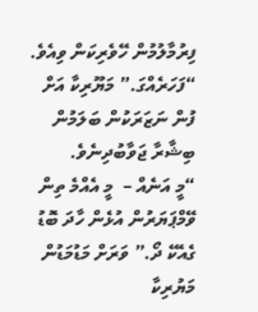ފިރުމާލުމުން ހޭވެރިކަން ވިއެވެ.
“ފަހަރެއްގަ.” މަޔޫރިކާ އަށް ފުން ނަޒަރަކުން ބަލަމުން ބިޝާރާ ޖަވާބުދިނެވެ.
“މީ އަނެއް –  މީ އެއްމެ ތިން ވޭމްޕަޔަރުން އުޅެން ހާދަ ބޮޑު ގެއެކޭ ދޯ.” ވަރަށް މަޑުމަޑުން މަޔުރިކާ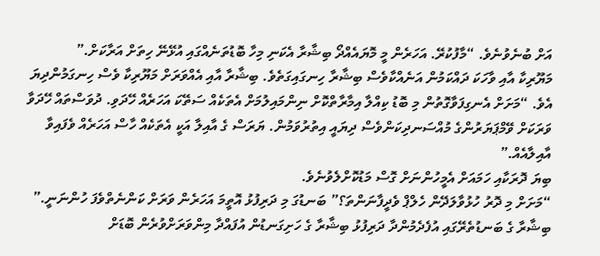އަށް ބުނެވުނެވެ. “މާފުކުރޭ. އަހަރެން މީ މޮޔައެއްދޯ ބިޝާރާ އެކަނި މިހާ ބޮޑުތަނެއްގައި އުޅޭނޭ ހިތަށް އަރާކަށް.”
މަޔޫރިކާ އާއި ވާހަކަ ދައްކަމުން އަނެއްކާވެސް ބިޝާރާ ހިނގައިގަތެވެ. ބިޝާރާ އާއި އެއްވަރަށް މަޔޫރިކާ ވެސް ހިނގަމުންދިޔަ އެވެ. “މަށަށް އެނގިފަވާގޮތުން މި ބޮޑު ކިއްލާ އިމާރާތްކޮށް ނިންމައިލުމަށް އެތަކެއް ސަތޭކަ އަހަރެއް ހޭދަވި. ދުވަސްތައް ހޭދަވާ ވަރަކަށް ވޭމްޕަޔަރުންގެ މުއްސަނދިކަންވެސް ދިޔައީ އިތުރުވަމުން. ޔަރަސް ގެ އާއިލާ އަކީ އެތަކެއް ހާސް އަހަރެއް ވެފައިވާ އާއިލާއެއް.”
ބިޔަ ދޮރަކާއި ހަމައަށް އެމީހުންނަށް ގޮސް މަޑުކޮށްލެވުނެވެ.
“މަށަށް މި ދޮރު ހުޅުވާލަދޭން ހެލްޕް ވެދީފާނަންތަ؟” ބަނޑުގަ މި ދަރިފުޅު އޮތީމަ އަހަރެން ވަރަށް ކަންނެތްވެފަ ހުންނަނީ.” ބިޝާރާ ގެ ބަނޑުތެރޭގައި އުފެދެމުންދާ ދަރިފުޅު ބިޝާރާ ގެ ހަށިގަނޑުން އުފައްދާ މިންވަރަށްވުރެން ބޮޑަށް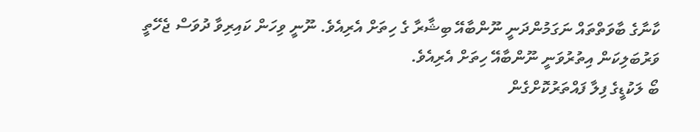ކާނާގެ ބާވަތްތައް ނަގަމުންދަނީ ނޫންބާއޭ ބިޝާރާ ގެ ހިތަށް އެރިއެވެ. ނޫނީ ވިހަން ކައިރިވާ ދުވަސް ޖެހޭތީ ވަރުބަލިކަން އިތުރުވަނީ ނޫންބާއޭ ހިތަށް އެރިއެވެ.
ބޯ ލަކުޑީގެ ފިލާ ފައްތަރުކޮށްގެން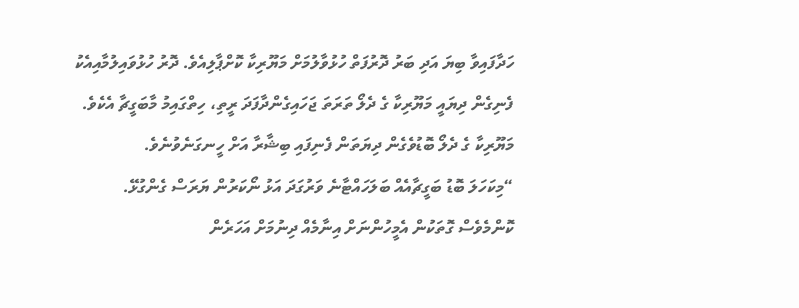ހަދާފައިވާ ބިޔަ އަދި ބަރު ދޮރުފަތް ހުޅުވާލުމަށް މަޔޫރިކާ ކޮށްޕާލިއެވެ. ދޮރު ހުޅުވައިލުމާއިއެކު ފެނިގެން ދިޔައީ މަޔޫރިކާ ގެ ދެލޯ ތަރަތަ ޖަހައިގެންދާފަދަ ރީތި، ހިތްގައިމު މާބަގީޗާ އެކެވެ. މަޔޫރިކާ ގެ ދެލޯ ބޮޑުވެގެން ދިޔަތަން ފެނިފައި ބިޝާރާ އަށް ހީނގަނެވުނެވެ.
“މިކަހަލަ ބޮޑު ބަގީޗާއެއް ބަލަހައްޓާނެ ވަރުގަދަ އަޅު ނޯކަރުން ޔަރަސް ގެންގުޅޭ. ކޮންމެވެސް ގޮތަކުން އެމީހުންނަށް އިނާމެއް ދިނުމަށް އަހަރެން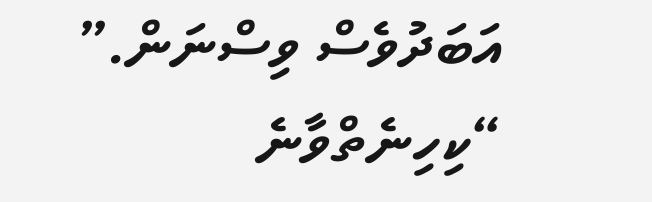އަބަދުވެސް ވިސްނަން.”
“ކިހިނެތްވާނެ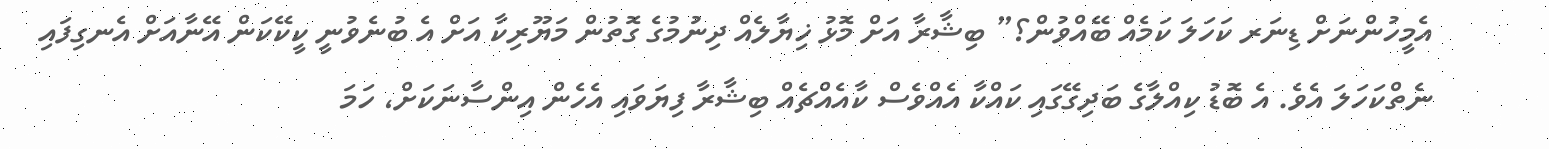އެމީހުންނަށް ޑިނަރ ކަހަލަ ކަމެއް ބޭއްވުން؟” ބިޝާރާ އަށް މޮޅު ޚިޔާލެއް ދިނުމުގެ ގޮތުން މަޔޫރިކާ އަށް އެ ބުނެވުނީ ކީކޭކަން އޭނާއަށް އެނގިފައި ނެތްކަހަލަ އެވެ. އެ ބޮޑު ކިއްލާގެ ބަދިގޭގައި ކައްކާ އެއްވެސް ކާއެއްޗެއް ބިޝާރާ ފިޔަވައި އެހެން އިންސާނަކަށް، ހަމަ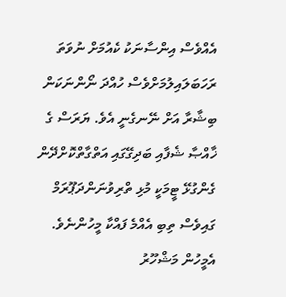އެއްވެސް އިންސާނަކު ކެއުމަށް ނުވަތަ ރަހަބަލައިލުމަށްވެސް ހުއްދަ ނޯންނަކަން ބިޝާރާ އަށް ނޭނގެނީ އެވެ. ޔަރަސް ގެ ޚާއްޞާ ޝެފާއި ބަދިގޭގައި އަތްގާތްކޮށްދޭން ގެންގުޅޭ ޓީމަކީ މުޅި ތްރިވުނަންދަޕޫރަމް ގައިވެސް ތިބި އެއްމެ ފައްކާ މީހުންނެވެ. އެމީހުން މަޝްހޫރު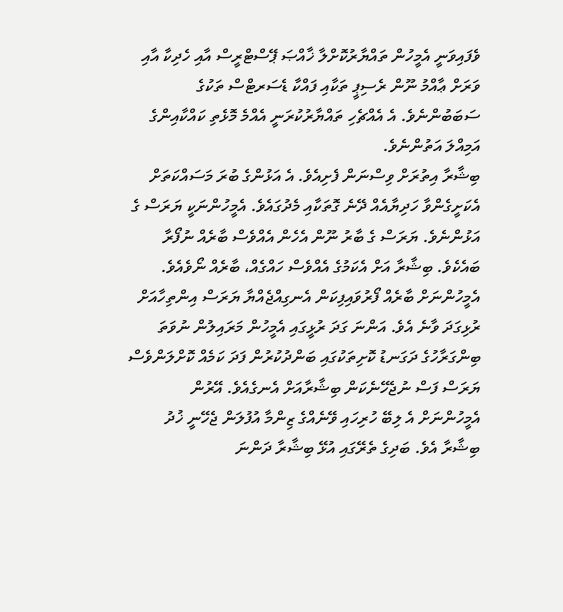ވެފައިވަނީ އެމީހުން ތައްޔާރުކޮށްލާ ޚާއްޞަ ޕޭސްޓްރީސް އާއި ހެދިކާ އާއި ވަރަށް ޢާއްމު ނޫން ރެސިޕީ ތަކާއި ފައްކާ ޑެސަރޓްސް ތަކުގެ ސަބަބުންނެވެ. އެ އެއްޗެހި ތައްޔާރުކުރަނީ އެއްމެ މޮޅެތި ކައްކާއިންގެ އަމިއްލަ އަތުންނެވެ.
ބިޝާރާ އިތުރަށް ވިސްނަން ފެށިއެވެ. އެ އަޅުންގެ ބުރަ މަސައްކަތަށް އެކަށީގެންވާ ހަދިޔާއެއް ދޭނެ ގޮތަކާއި މެދުގައެވެ. އެމީހުންނަކީ ޔަރަސް ގެ އަޅުންނެވެ. ޔަރަސް ގެ ބާރު ނޫން އެހެން އެއްވެސް ބާރެއް ނުފޯރާ ބައެކެވެ. ބިޝާރާ އަށް އެކަމުގެ އެއްވެސް ހައްގެއް، ބާރެއް ނޯވެއެވެ. އެމީހުންނަށް ބާރެއް ފޯރުވައިފިކަން އެނގިއްޖެއްޔާ ޔަރަސް އިންތިހާއަށް ރުޅިގަދަ ވާނެ އެވެ. އަންނަ ގަދަ ރުޅީގައި އެމީހުން މަރައިލުން ނުވަތަ ބިންގަރާހުގެ ދަގަނޑު ކޮށިތަކުގައި ބަންދުކުރުން ފަދަ ކަމެއް ކޮށްލަންވެސް ޔަރަސް ފަސް ނުޖެހޭނެކަން ބިޝާރާއަށް އެނގެއެވެ. އޭރުން އެމީހުންނަށް އެ ލިބޭ ހުރިހައި ވޭނެއްގެ ޒިންމާ އުފުލަން ޖެހޭނީ ޚުދު ބިޝާރާ އެވެ. ބަދިގެ ތެރޭގައި އުޅޭ ބިޝާރާ ދަންނަ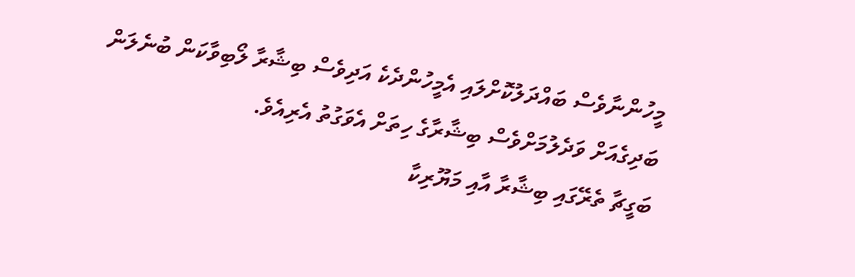މީހުންނާވެސް ބައްދަލުކޮށްލައި އެމީހުންދެކެ އަދިވެސް ބިޝާރާ ލޯބިވާކަން ބުނެލަން ބަދިގެއަށް ވަދެލުމަށްވެސް ބިޝާރާގެ ހިތަށް އެވަގުތު އެރިއެވެ.
ބަގީޗާ ތެރޭގައި ބިޝާރާ އާއި މަޔޫރިކާ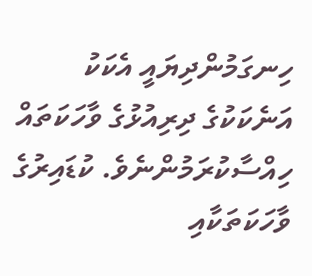ހިނގަމުންދިޔައީ އެކަކު އަނެކަކުގެ ދިރިއުޅުގެ ވާހަކަތައް ހިއްސާކުރަމުންނެވެ. ކުޑައިރުގެ ވާހަކަތަކާއި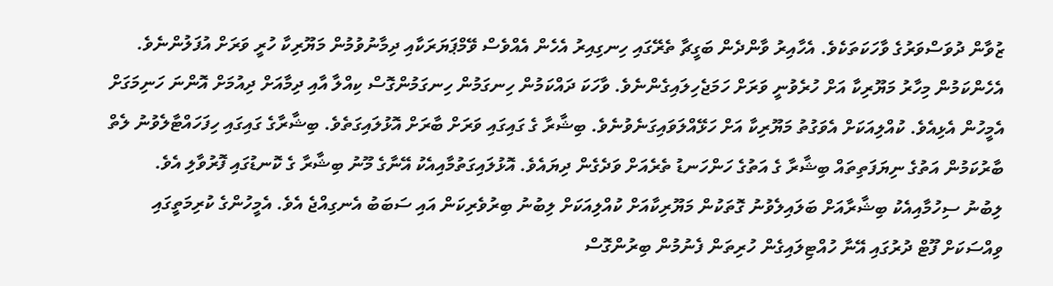ޒުވާން ދުވަސްވަރުގެ ވާހަކަތަކެވެ. އެހާއިރު ވާންދެން ބަގީޗާ ތެރޭގައި ހިނގިއިރު އެހެން އެއްވެސް ވޭމްޕަޔަރަކާއި ދިމާނުވުމުން މަޔޫރިކާ ހުރީ ވަރަށް އުފަލުންނެވެ. އެހެންކަމުން މިހާރު މަޔޫރިކާ އަށް ހުރެވުނީ ވަރަށް ހަމަޖެހިލައިގެންނެވެ. ވާހަކަ ދައްކަމުން ހިނގަމުން ހިނގަމުންގޮސް ކިއްލާ އާއި ދިމާއަށް ދިއުމަށް އޮންނަ ހަނިމަގަށް އެމީހުން އެޅިއެވެ. ކުއްލިއަކަށް އެވަގުތު މަޔޫރިކާ އަށް ހަޅޭއްލަވައިގަނެވުނެވެ. ބިޝާރާ ގެ ގައިގައި ވަރަށް ބާރަށް އޮޅުލައިގަތެވެ. ބިޝާރާގެ ގައިގައި ހިފަހައްޓާލެވުނު ލެތް ބާރުކަމުން އަތުގެ ނިޔަފަތިތައް ބިޝާރާ ގެ އަތުގެ ހަންހަނޑު ތެރެއަށް ވަދެގެން ދިޔައެވެ. އޮޅުލައިގަތުމާއިއެކު އޭނާގެ މޫނު ބިޝާރާ ގެ ކޮނޑުގައި ފޮރުވާލި އެވެ.
ލިބުނު ސިހުމާއިއެކު ބިޝާރާއަށް ބަލައިލެވުނު ގޮތަކުން މަޔޫރިކާއަށް ކުއްލިއަކަށް ލިބުނު ބިރުވެރިކަން އައި ސަބަބު އެނގިއްޖެ އެވެ. އެމީހުންގެ ކުރިމަތީގައި ވިއްސަކަށް ފޫޓް ދުރުގައި އޭނާ ހުއްޓިލައިގެން ހުރިތަން ފެނުމުން ބިރުންގޮސް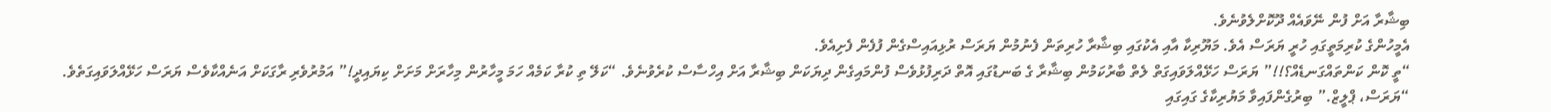ބިޝާރާ އަށް ފުން ނޭވައެއް ދޫކޮށްލެވުނެވެ.
އެމީހުންގެ ކުރިމަތީގައި ހުރީ ޔަރަސް އެވެ. މަޔޫރިކާ އާއި އެކުގައި ބިޝާރާ ހުރިތަން ފެނުމުން ޔަރަސް ރުޅިއައިސްގެން ފުފެން ފެށިއެވެ.
“ތީ ކޮން ކަންތައްގަނޑެއް؟!!” ޔަރަސް ހަޅޭއްލަވައިގަތް ލެތް ބާރުކަމުން ބިޝާރާ ގެ ބަނޑުގައި އޮތް ދަރިފުޅުވެސް ފުންމައިގެން ދިޔަކަން ބިޝާރާ އަށް އިހްސާސް ކުރެވުނެވެ. “ކަލޭ ތި ކުރާ ކަމެއް ހަމަ މީހާރުން މިހާރަށް މަށަށް ކިޔައިދީ!” އަމުރުވެރި ރާގަކަށް އަނެއްކާވެސް ޔަރަސް ހަޅޭއްލަވައިގަތެވެ.
“ޔަރަސް، ޕްލީޒް.” ބިރުގެންފައިވާ މަޔުރިކާގެ ގައިގައި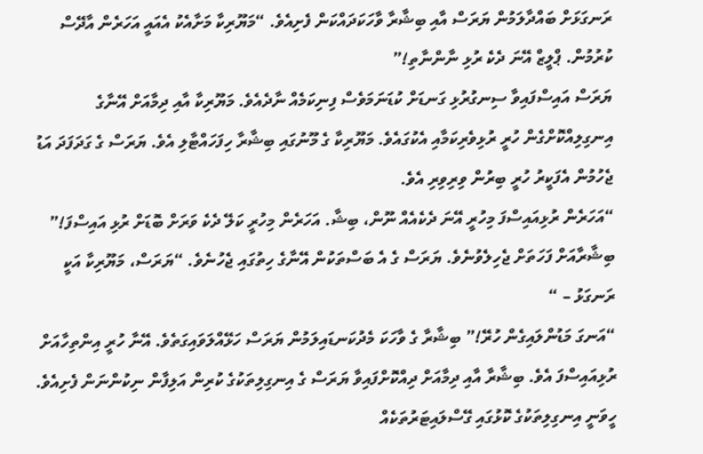ރަނގަޅަށް ބައްދާލަމުން ޔަރަސް އާއި ބިޝާރާ ވާހަކަދައްކަން ފެށިއެވެ. “މަޔޫރިކާ މަށާއެކު އެއައީ އަހަރެން އާދޭސް ކުރުމުން. ޕްލީޒް އޭނަ ދެކެ ރުޅި ނާންނާތި!”
ޔަރަސް އައިސްފައިވާ ސިނގުރުޅި ގަނޑަށް ކުޑަނަމަވެސް ފިނިކަމެއް ނާދެއެވެ. މަޔޫރިކާ އާއި ދިމާއަށް އޭނާގެ އިނގިލިއްކޮށްގެން ހުރީ ރުޅިވެރިކަމާއި އެކުގައެވެ. މަޔޫރިކާ ގެ މޫނުގައި ބިޝާރާ ހިފަހައްޓާލި އެވެ. ޔަރަސް ގެ ގަދަފަދަ އަޑު ޖެހުމުން އެފަކީރު ހުރީ ބިރުން ވިރިވިރި އެވެ.
“އަހަރެން ރުޅިއައިސްފަ މިހުރީ އޭނަ ދެކެއެއް ނޫން، ބިޝާ. އަހަރެން މިހުރީ ކަލޭ ދެކެ ވަރަށް ބޮޑަށް ރުޅި އައިސްފަ!”
ބިޝާރާއަށް ފަހަތަށް ޖެހިލެވުނެވެ. ޔަރަސް ގެ އެ ބަސްތަކުން އޭނާގެ ހިތުގައި ޖެހުނެވެ. “ޔަރަސް، މަޔޫރިކާ އަކީ ރަނގަޅު – “
“އަނގަ މަޑުންލައިގެން ހުރޭ!” ބިޝާރާ ގެ ވާހަކަ މެދުކަނޑައިލަމުން ޔަރަސް ހަޅޭއްލަވައިގަތެވެ. އޭނާ ހުރީ އިންތިހާއަށް ރުޅިއައިސްފަ އެވެ. ބިޝާރާ އާއި ދިމާއަށް ދިއްކޮށްފައިވާ ޔަރަސް ގެ އިނގިލިތަކުގެ ކުރިން އަލިފާން ނިކުންނަން ފެށިއެވެ. ހީވަނީ އިނގިލިތަކުގެ ކޮޅުގައި ގޭސްލައިޓަރުތަކެއް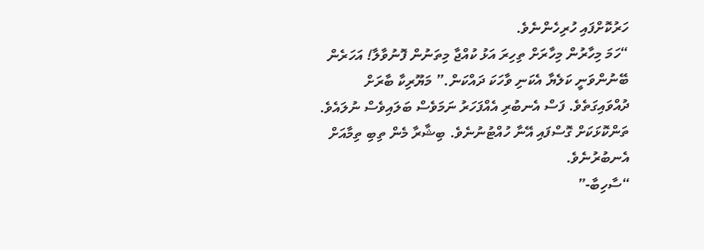ހަރުކޮށްފައި ހުރިހެންނެވެ.
“ހަމަ މިހާރުން މިހާރަށް ތިހިރަ އަޅު ކުއްޖާ މިތަނުން ފޮނުވާލާ! އަހަރެން ބޭނުންވަނީ ކަލެޔާ އެކަނި ވާހަކަ ދައްކަން.” މަޔޫރިކާ ބާރަށް ދުއްވައިގަތެވެ. ފަސް އެނބުރި އެއްފަހަރު ނަމަވެސް ބަލައިވެސް ނުލައެވެ. ތަންކޮޅަކަށް ގޮސްފައި އޭނާ ހުއްޓުނުނެވެ. ބިޝާރާ މެން ތިބި ތިމާއަށް އެނބުރުނެވެ.
“ސާހިބާ-”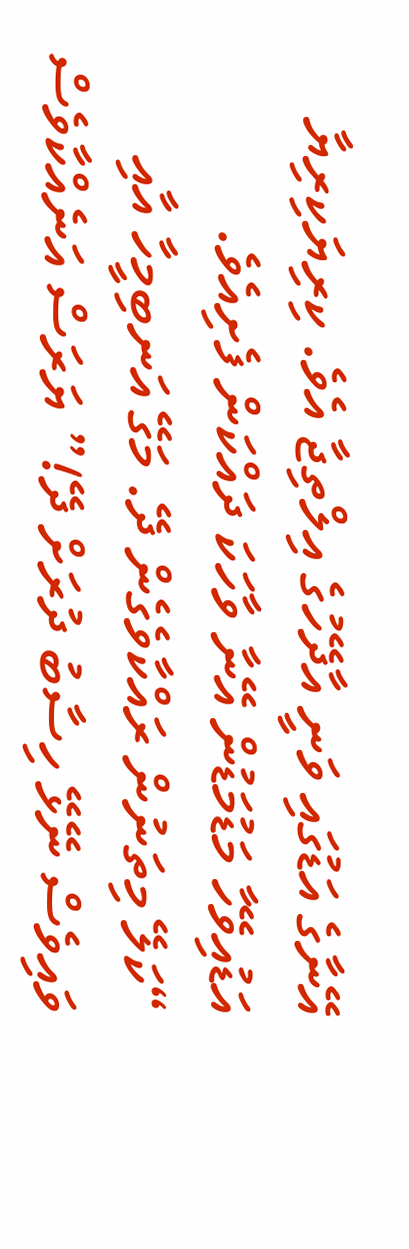އޭނާގެ އަޑުގައި ވަނީ އާދޭހުގެ އިލްތިޖާ އެވެ. ކިރިޔަކިރިޔާ އަޑުއިވޭހާ މަޑުމަޑުން އޭނާ ވާހަކަ ދައްކަން ފެށިއެވެ.
“ކަލޭ މިތަނުން ރައްކާވެގެން ދޭ. މަގޭ އަނބިމީހާ އާއި ވައިވެސް ނޭޅޭ ހިސާބު ދުރަށް ދޭ!” ޔަރަސް އަނެއްކާވެސް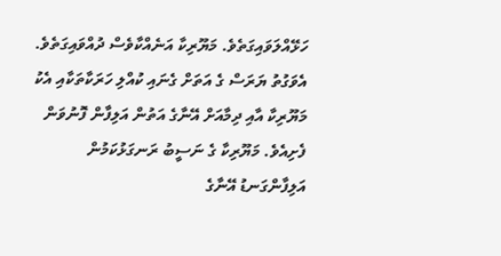ހަޅޭއްލަވައިގަތެވެ. މަޔޫރިކާ އަނެއްކާވެސް ދުއްވައިގަތެވެ. އެވަގުތު ޔަރަސް ގެ އަތަށް ގެނައި ކުއްލި ހަރަކާތަކާއި އެކު މަޔޫރިކާ އާއި ދިމާއަށް އޭނާގެ އަތުން އަލިފާން ފޮނުވަން ފެށިއެވެ. މަޔޫރިކާ ގެ ނަސީބު ރަނގަޅުކަމުން އަލިފާންގަނޑު އޭނާގެ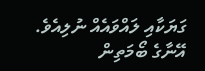ގަޔަކާއި ލައްވައެއް ނުލިއެވެ. އޭނާގެ ބޯމަތިން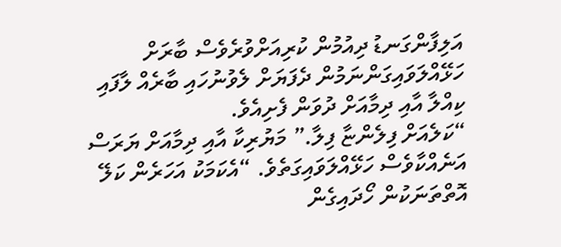އަލިފާންގަނޑު ދިއުމުން ކުރިއަށްވުރެވެސް ބާރަށް ހަޅޭއްލަވައިގަންނަމުން ދެފަޔަށް ލެވުނުހައި ބާރެއް ލާފައި ކިއްލާ އާއި ދިމާއަށް ދުވަން ފެށިއެވެ.
“ކަލެއަށް ފިލެންޏާ ފިލާ.” މަޔުރިކާ އާއި ދިމާއަށް ޔަރަސް އަނެއްކާވެސް ހަޅޭއްލަވައިގަތެވެ. “އެކަމަކު އަހަރެން ކަލޭ އޮތްތަނަކުން ހޯދައިގެން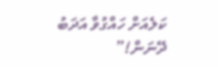ކަލެއަށް ހައްގުވާ އަދަބު ދޭނަން!”